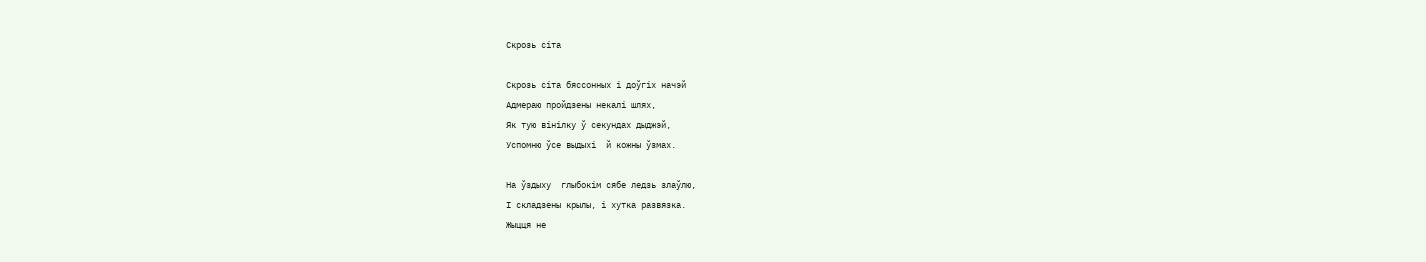Скрозь сiта

Скрозь сіта бяссонных і доўгіх начэй
Адмераю пройдзены некалі шлях,
Як тую вінілку ў секундах дыджэй,
Успомню ўсе выдыхі  й кожны ўзмах.

На ўздыху  глыбокім сябе ледзь злаўлю,
І складзены крылы, і хутка развязка.
Жыцця не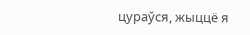цураўся, жыццё я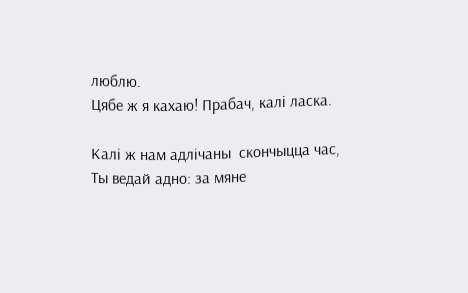люблю.
Цябе ж я кахаю! Прабач, калі ласка.

Калі ж нам адлічаны  скончыцца час,
Ты ведай адно: за мяне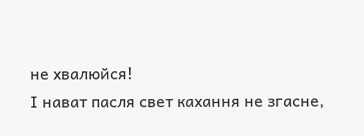не хвалюйся!
І нават пасля свет кахання не згасне,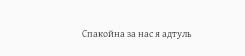Спакойна за нас я адтуль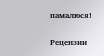памалюся!


Рецензии